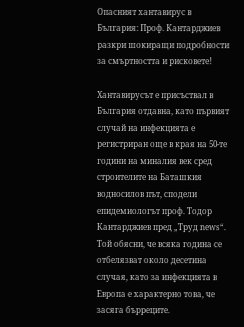Опасният хантавирус в България: Проф. Кантарджиев разкри шокиращи подробности за смъртността и рисковете!

Хантавирусът е присъствал в България отдавна, като първият случай на инфекцията е регистриран още в края на 50-те години на миналия век сред строителите на Баташкия водносилов път, сподели епидемиологът проф. Тодор Кантарджиев пред „Труд news“. Той обясни, че всяка година се отбелязват около десетина случая, като за инфекцията в Европа е характерно това, че засяга бърреците.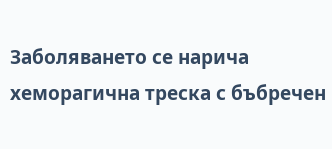Заболяването се нарича хеморагична треска с бъбречен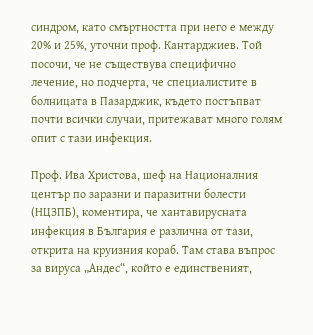синдром, като смъртността при него е между 20% и 25%, уточни проф. Кантарджиев. Той посочи, че не съществува специфично лечение, но подчерта, че специалистите в болницата в Пазарджик, където постъпват почти всички случаи, притежават много голям опит с тази инфекция.

Проф. Ива Христова, шеф на Националния център по заразни и паразитни болести (НЦЗПБ), коментира, че хантавирусната инфекция в България е различна от тази, открита на круизния кораб. Там става въпрос за вируса „Андес“, който е единственият,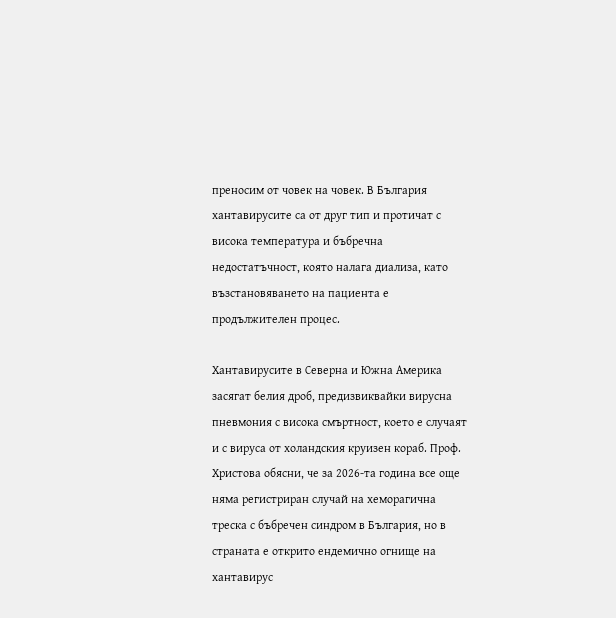преносим от човек на човек. В България хантавирусите са от друг тип и протичат с висока температура и бъбречна недостатъчност, която налага диализа, като възстановяването на пациента е продължителен процес.

Хантавирусите в Северна и Южна Америка засягат белия дроб, предизвиквайки вирусна пневмония с висока смъртност, което е случаят и с вируса от холандския круизен кораб. Проф. Христова обясни, че за 2026-та година все още няма регистриран случай на хеморагична треска с бъбречен синдром в България, но в страната е открито ендемично огнище на хантавирус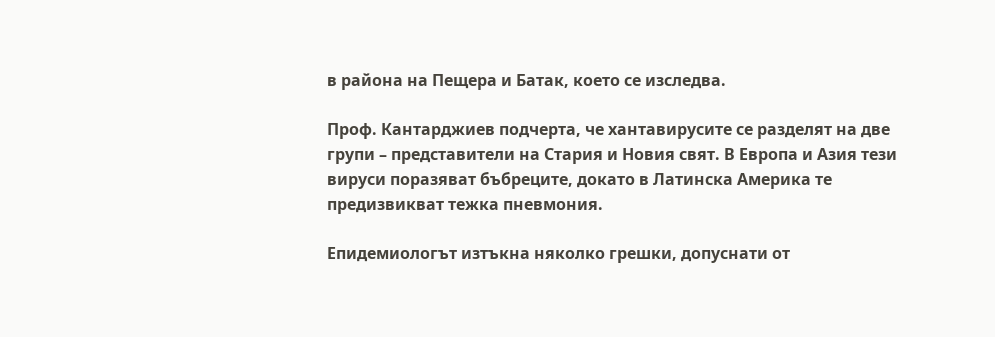в района на Пещера и Батак, което се изследва.

Проф. Кантарджиев подчерта, че хантавирусите се разделят на две групи – представители на Стария и Новия свят. В Европа и Азия тези вируси поразяват бъбреците, докато в Латинска Америка те предизвикват тежка пневмония.

Епидемиологът изтъкна няколко грешки, допуснати от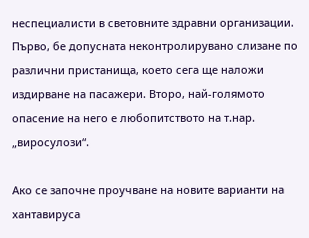неспециалисти в световните здравни организации. Първо, бе допусната неконтролирувано слизане по различни пристанища, което сега ще наложи издирване на пасажери. Второ, най-голямото опасение на него е любопитството на т.нар. „виросулози“.

Ако се започне проучване на новите варианти на хантавируса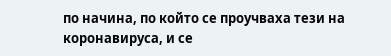по начина, по който се проучваха тези на коронавируса, и се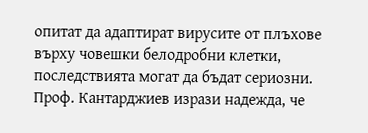опитат да адаптират вирусите от плъхове върху човешки белодробни клетки, последствията могат да бъдат сериозни. Проф. Кантарджиев изрази надежда, че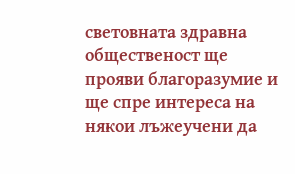световната здравна общественост ще прояви благоразумие и ще спре интереса на някои лъжеучени да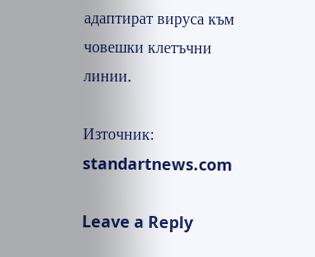адаптират вируса към човешки клетъчни линии.

Източник: standartnews.com

Leave a Reply